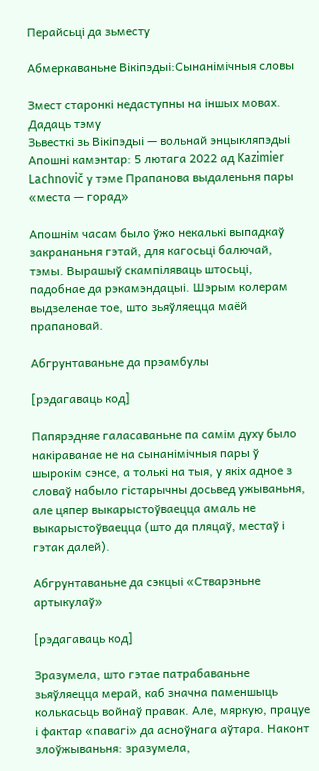Перайсьці да зьместу

Абмеркаваньне Вікіпэдыі:Сынанімічныя словы

Змест старонкі недаступны на іншых мовах.
Дадаць тэму
Зьвесткі зь Вікіпэдыі — вольнай энцыкляпэдыі
Апошні камэнтар: 5 лютага 2022 ад Kazimier Lachnovič у тэме Прапанова выдаленьня пары «места — горад»

Апошнім часам было ўжо некалькі выпадкаў закрананьня гэтай, для кагосьці балючай, тэмы. Вырашыў скампіляваць штосьці, падобнае да рэкамэндацыі. Шэрым колерам выдзеленае тое, што зьяўляецца маёй прапановай.

Абгрунтаваньне да прэамбулы

[рэдагаваць код]

Папярэдняе галасаваньне па самім духу было накіраванае не на сынанімічныя пары ў шырокім сэнсе, а толькі на тыя, у якіх адное з словаў набыло гістарычны досьвед ужываньня, але цяпер выкарыстоўваецца амаль не выкарыстоўваецца (што да пляцаў, местаў і гэтак далей).

Абгрунтаваньне да сэкцыі «Стварэньне артыкулаў»

[рэдагаваць код]

Зразумела, што гэтае патрабаваньне зьяўляецца мерай, каб значна паменшыць колькасьць войнаў правак. Але, мяркую, працуе і фактар «павагі» да асноўнага аўтара. Наконт злоўжываньня: зразумела,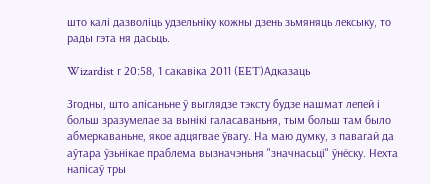што калі дазволіць удзельніку кожны дзень зьмяняць лексыку, то рады гэта ня дасьць.

Wizardist г 20:58, 1 сакавіка 2011 (EET)Адказаць

Згодны, што апісаньне ў выглядзе тэксту будзе нашмат лепей і больш зразумелае за вынікі галасаваньня, тым больш там было абмеркаваньне, якое адцягвае ўвагу. На маю думку, з павагай да аўтара ўзьнікае праблема вызначэньня "значнасьці" ўнёску. Нехта напісаў тры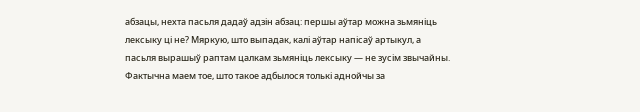абзацы, нехта пасьля дадаў адзін абзац: першы аўтар можна зьмяніць лексыку ці не? Мяркую, што выпадак, калі аўтар напісаў артыкул, а пасьля вырашыў раптам цалкам зьмяніць лексыку — не зусім звычайны. Фактычна маем тое, што такое адбылося толькі аднойчы за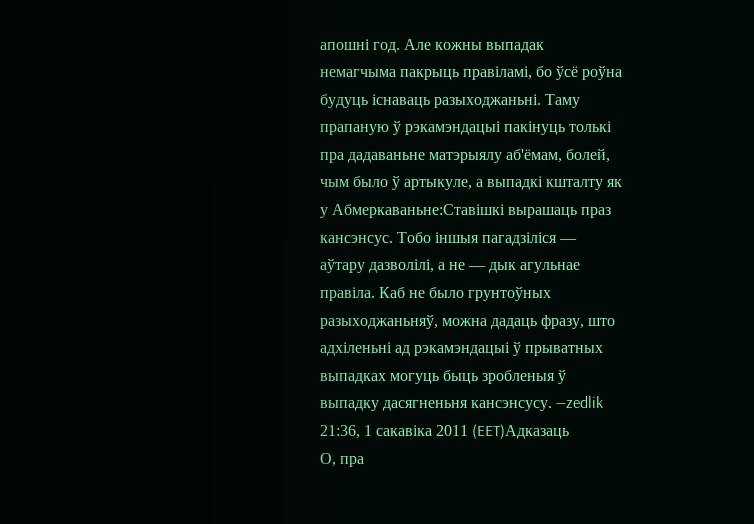апошні год. Але кожны выпадак немагчыма пакрыць правіламі, бо ўсё роўна будуць існаваць разыходжаньні. Таму прапаную ў рэкамэндацыі пакінуць толькі пра дадаваньне матэрыялу аб'ёмам, болей, чым было ў артыкуле, а выпадкі кшталту як у Абмеркаваньне:Ставішкі вырашаць праз кансэнсус. Тобо іншыя пагадзіліся — аўтару дазволілі, а не — дык агульнае правіла. Каб не было грунтоўных разыходжаньняў, можна дадаць фразу, што адхіленьні ад рэкамэндацыі ў прыватных выпадках могуць быць зробленыя ў выпадку дасягненьня кансэнсусу. —zedlik 21:36, 1 сакавіка 2011 (EET)Адказаць
О, пра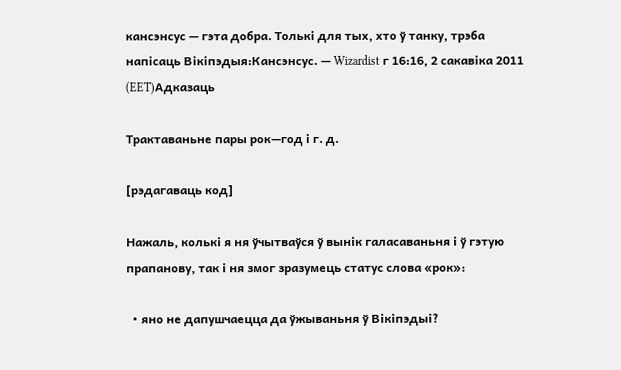кансэнсус — гэта добра. Толькі для тых, хто ў танку, трэба напісаць Вікіпэдыя:Кансэнсус. — Wizardist г 16:16, 2 сакавіка 2011 (EET)Адказаць

Трактаваньне пары рок—год і г. д.

[рэдагаваць код]

Нажаль, колькі я ня ўчытваўся ў вынік галасаваньня і ў гэтую прапанову, так і ня змог зразумець статус слова «рок»:

  • яно не дапушчаецца да ўжываньня ў Вікіпэдыі?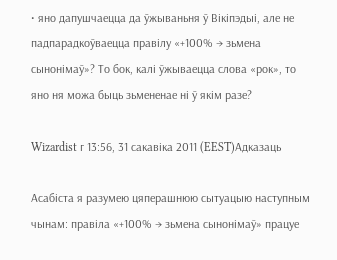• яно дапушчаецца да ўжываньня ў Вікіпэдыі, але не падпарадкоўваецца правілу «+100% → зьмена сынонімаў»? То бок, калі ўжываецца слова «рок», то яно ня можа быць зьмененае ні ў якім разе?

Wizardist г 13:56, 31 сакавіка 2011 (EEST)Адказаць

Асабіста я разумею цяперашнюю сытуацыю наступным чынам: правіла «+100% → зьмена сынонімаў» працуе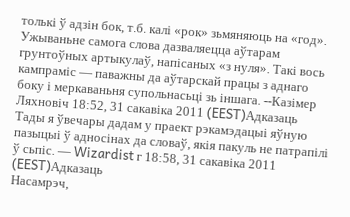толькі ў адзін бок, т.б. калі «рок» зьмяняюць на «год». Ужываньне самога слова дазваляецца аўтарам грунтоўных артыкулаў, напісаных «з нуля». Такі вось кампраміс — паважны да аўтарскай працы з аднаго боку і меркаваньня супольнасьці зь іншага. --Казімер Ляхновіч 18:52, 31 сакавіка 2011 (EEST)Адказаць
Тады я ўвечары дадам у праект рэкамэдацыі яўную пазыцыі ў адносінах да словаў, якія пакуль не патрапілі ў сьпіс. — Wizardist г 18:58, 31 сакавіка 2011 (EEST)Адказаць
Насамрэч,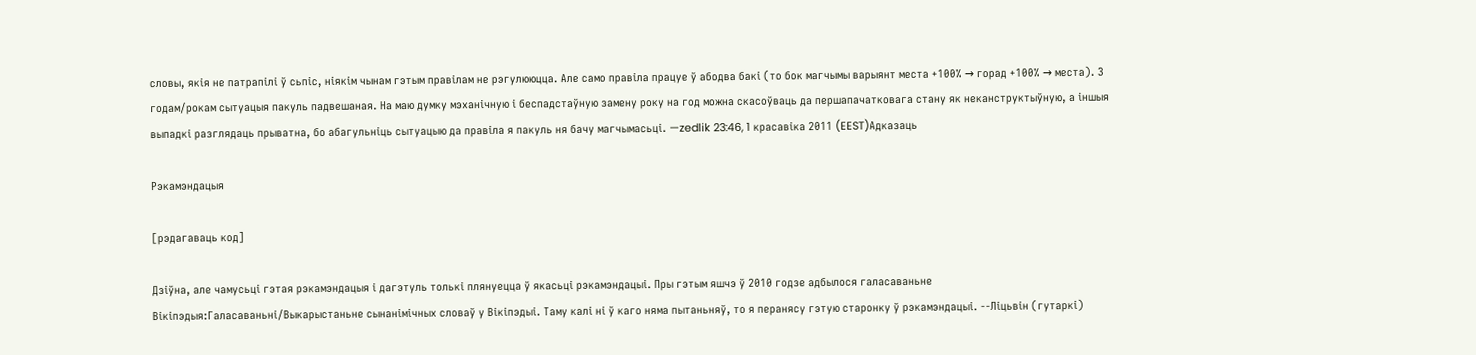словы, якія не патрапілі ў сьпіс, ніякім чынам гэтым правілам не рэгулююцца. Але само правіла працуе ў абодва бакі (то бок магчымы варыянт места +100% → горад +100% → места). З годам/рокам сытуацыя пакуль падвешаная. На маю думку мэханічную і беспадстаўную замену року на год можна скасоўваць да першапачатковага стану як неканструктыўную, а іншыя выпадкі разглядаць прыватна, бо абагульніць сытуацыю да правіла я пакуль ня бачу магчымасьці. —zedlik 23:46, 1 красавіка 2011 (EEST)Адказаць

Рэкамэндацыя

[рэдагаваць код]

Дзіўна, але чамусьці гэтая рэкамэндацыя і дагэтуль толькі плянуецца ў якасьці рэкамэндацыі. Пры гэтым яшчэ ў 2010 годзе адбылося галасаваньне Вікіпэдыя:Галасаваньні/Выкарыстаньне сынанімічных словаў у Вікіпэдыі. Таму калі ні ў каго няма пытаньняў, то я перанясу гэтую старонку ў рэкамэндацыі. --Ліцьвін (гутаркі)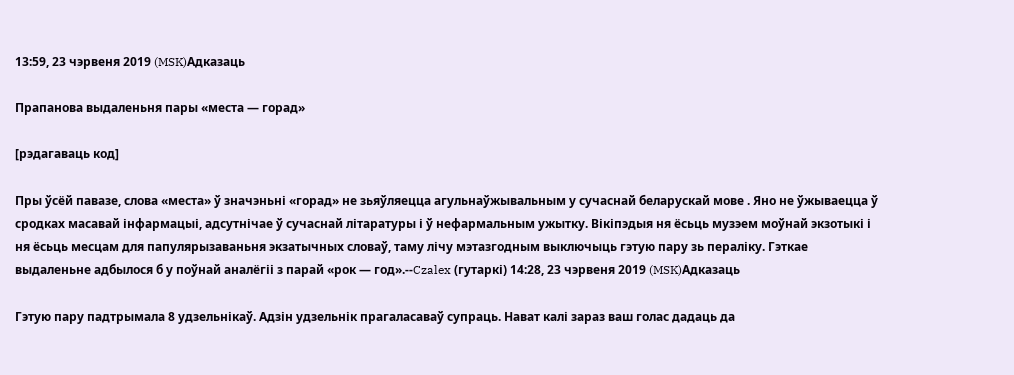13:59, 23 чэрвеня 2019 (MSK)Адказаць

Прапанова выдаленьня пары «места — горад»

[рэдагаваць код]

Пры ўсёй павазе, слова «места» ў значэньні «горад» не зьяўляецца агульнаўжывальным у сучаснай беларускай мове . Яно не ўжываецца ў сродках масавай інфармацыі, адсутнічае ў сучаснай літаратуры і ў нефармальным ужытку. Вікіпэдыя ня ёсьць музэем моўнай экзотыкі і ня ёсьць месцам для папулярызаваньня экзатычных словаў, таму лічу мэтазгодным выключыць гэтую пару зь пераліку. Гэткае выдаленьне адбылося б у поўнай аналёгіі з парай «рок — год».--Czalex (гутаркі) 14:28, 23 чэрвеня 2019 (MSK)Адказаць

Гэтую пару падтрымала 8 удзельнікаў. Адзін удзельнік прагаласаваў супраць. Нават калі зараз ваш голас дадаць да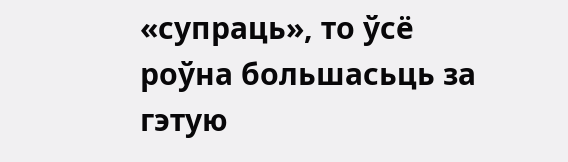«супраць», то ўсё роўна большасьць за гэтую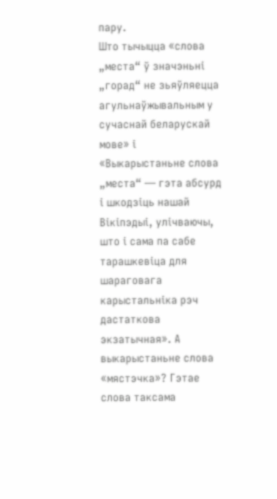пару.
Што тычыцца «слова „места“ ў значэньні „горад“ не зьяўляецца агульнаўжывальным у сучаснай беларускай мове» і «Выкарыстаньне слова „места“ — гэта абсурд і шкодзіць нашай Вікіпэдыі, улічваючы, што і сама па сабе тарашкевіца для шараговага карыстальніка рэч дастаткова экзатычная». А выкарыстаньне слова «мястэчка»? Гэтае слова таксама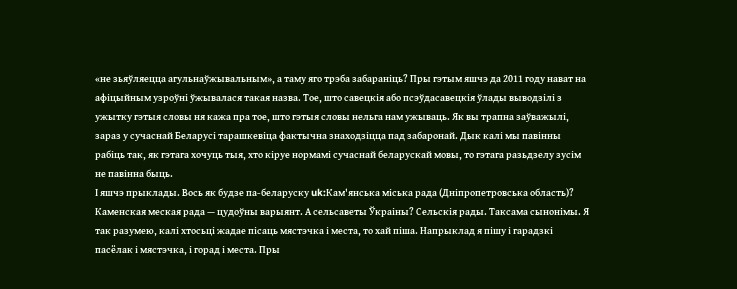«не зьяўляецца агульнаўжывальным», а таму яго трэба забараніць? Пры гэтым яшчэ да 2011 году нават на афіцыйным узроўні ўжывалася такая назва. Тое, што савецкія або псэўдасавецкія ўлады выводзілі з ужытку гэтыя словы ня кажа пра тое, што гэтыя словы нельга нам ужываць. Як вы трапна заўважылі, зараз у сучаснай Беларусі тарашкевіца фактычна знаходзіцца пад забаронай. Дык калі мы павінны рабіць так, як гэтага хочуць тыя, хто кіруе нормамі сучаснай беларускай мовы, то гэтага разьдзелу зусім не павінна быць.
І яшчэ прыклады. Вось як будзе па-беларуску uk:Кам'янська міська рада (Дніпропетровська область)? Каменская меская рада — цудоўны варыянт. А сельсаветы Ўкраіны? Сельскія рады. Таксама сынонімы. Я так разумею, калі хтосьці жадае пісаць мястэчка і места, то хай піша. Напрыклад я пішу і гарадзкі пасёлак і мястэчка, і горад і места. Пры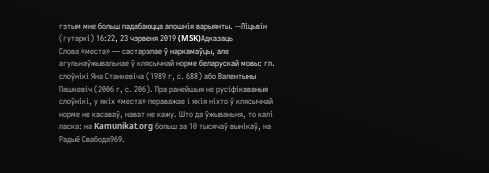гэтым мне больш падабаюцца апошнія варыянты. --Ліцьвін (гутаркі) 16:22, 23 чэрвеня 2019 (MSK)Адказаць
Слова «места» — састарэлае ў наркамаўцы, але агульнаўжывальнае ў клясычнай норме беларускай мовы: гл. слоўнікі Яна Станкевіча (1989 г, с. 688) або Валентыны Пашкевіч (2006 г, с. 206). Пра ранейшыя не русіфікаваныя слоўнікі, у якіх «места» пераважае і якія ніхто ў клясычнай норме не касаваў, нават не кажу. Што да ўжываньня, то калі ласка: на Kamunikat.org больш за 10 тысячаў вынікаў, на Радыё Свабода969.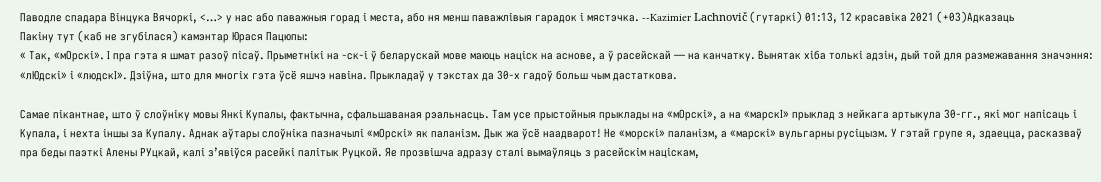Паводле спадара Вінцука Вячоркі, <…> у нас або паважныя горад і места, або ня менш паважлівыя гарадок і мястэчка. --Kazimier Lachnovič (гутаркі) 01:13, 12 красавіка 2021 (+03)Адказаць
Пакіну тут (каб не згубілася) камэнтар Юрася Пацюпы:
« Так, «мОрскі». І пра гэта я шмат разоў пісаў. Прыметнікі на -ск-і ў беларускай мове маюць націск на аснове, а ў расейскай — на канчатку. Вынятак хіба толькі адзін, дый той для размежавання значэння: «лЮдскі» і «людскІ». Дзіўна, што для многіх гэта ўсё яшчэ навіна. Прыкладаў у тэкстах да 30-х гадоў больш чым дастаткова.

Самае пікантнае, што ў слоўніку мовы Янкі Купалы, фактычна, сфальшаваная рэальнасць. Там усе прыстойныя прыклады на «мОрскі», а на «марскІ» прыклад з нейкага артыкула 30-гг., які мог напісаць і Купала, і нехта іншы за Купалу. Аднак аўтары слоўніка пазначылі «мОрскі» як паланізм. Дык жа ўсё наадварот! Не «морскі» паланізм, а «марскі» вульгарны русіцызм. У гэтай групе я, здаецца, расказваў пра беды паэткі Алены РУцкай, калі з’явіўся расейкі палітык Руцкой. Яе прозвішча адразу сталі вымаўляць з расейскім націскам,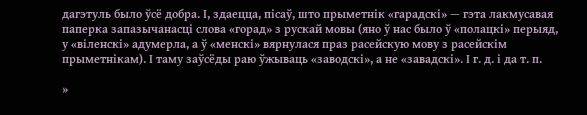дагэтуль было ўсё добра. І, здаецца, пісаў, што прыметнік «гарадскі» — гэта лакмусавая паперка запазычанасці слова «горад» з рускай мовы (яно ў нас было ў «полацкі» перыяд, у «віленскі» адумерла, а ў «менскі» вярнулася праз расейскую мову з расейскім прыметнікам). І таму заўсёды раю ўжываць «заводскі», а не «завадскі». І г. д. і да т. п.

»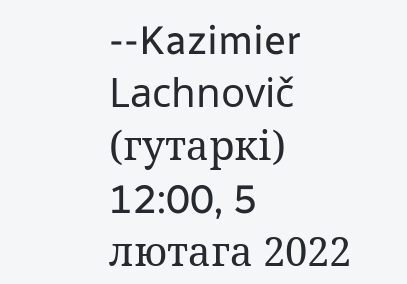--Kazimier Lachnovič (гутаркі) 12:00, 5 лютага 2022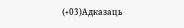(+03)Адказаць